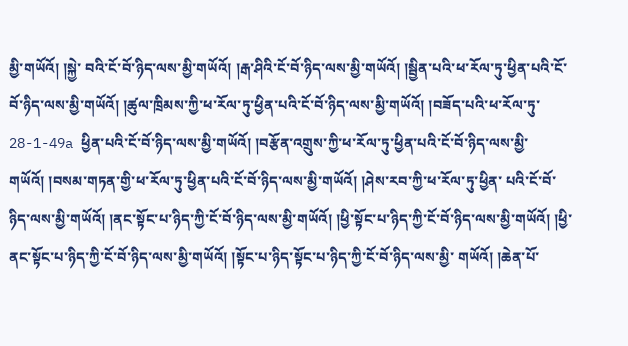མྱི་གཡོའོ། །སྐྱེ་ བའི་ངོ་བོ་ཉིད་ལས་མྱི་གཡོའོ། །རྒ་ཤིའི་ངོ་བོ་ཉིད་ལས་མྱི་གཡོའོ། །སྦྱིན་པའི་ཕ་རོལ་ཏུ་ཕྱིན་པའི་ངོ་བོ་ཉིད་ལས་མྱི་གཡོའོ། །ཚུལ་ཁྲིམས་ཀྱི་ཕ་རོལ་ཏུ་ཕྱིན་པའི་ངོ་བོ་ཉིད་ལས་མྱི་གཡོའོ། །བཟོད་པའི་ཕ་རོལ་ཏུ་ 28-1-49a ཕྱིན་པའི་ངོ་བོ་ཉིད་ལས་མྱི་གཡོའོ། །བརྩོན་འགྲུས་ཀྱི་ཕ་རོལ་ཏུ་ཕྱིན་པའི་ངོ་བོ་ཉིད་ལས་མྱི་གཡོའོ། །བསམ་གཏན་གྱི་ཕ་རོལ་ཏུ་ཕྱིན་པའི་ངོ་བོ་ཉིད་ལས་མྱི་གཡོའོ། །ཤེས་རབ་ཀྱི་ཕ་རོལ་ཏུ་ཕྱིན་ པའི་ངོ་བོ་ཉིད་ལས་མྱི་གཡོའོ། །ནང་སྟོང་པ་ཉིད་ཀྱི་ངོ་བོ་ཉིད་ལས་མྱི་གཡོའོ། །ཕྱི་སྟོང་པ་ཉིད་ཀྱི་ངོ་བོ་ཉིད་ལས་མྱི་གཡོའོ། །ཕྱི་ནང་སྟོང་པ་ཉིད་ཀྱི་ངོ་བོ་ཉིད་ལས་མྱི་གཡོའོ། །སྟོང་པ་ཉིད་སྟོང་པ་ཉིད་ཀྱི་ངོ་བོ་ཉིད་ལས་མྱི་ གཡོའོ། །ཆེན་པོ་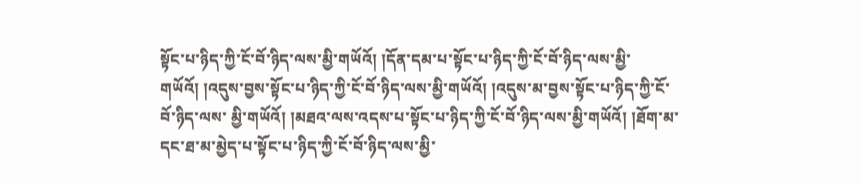སྟོང་པ་ཉིད་ཀྱི་ངོ་བོ་ཉིད་ལས་མྱི་གཡོའོ། །དོན་དམ་པ་སྟོང་པ་ཉིད་ཀྱི་ངོ་བོ་ཉིད་ལས་མྱི་གཡོའོ། །འདུས་བྱས་སྟོང་པ་ཉིད་ཀྱི་ངོ་བོ་ཉིད་ལས་མྱི་གཡོའོ། །འདུས་མ་བྱས་སྟོང་པ་ཉིད་ཀྱི་ངོ་བོ་ཉིད་ལས་ མྱི་གཡོའོ། །མཐའ་ལས་འདས་པ་སྟོང་པ་ཉིད་ཀྱི་ངོ་བོ་ཉིད་ལས་མྱི་གཡོའོ། །ཐོག་མ་དང་ཐ་མ་མྱེད་པ་སྟོང་པ་ཉིད་ཀྱི་ངོ་བོ་ཉིད་ལས་མྱི་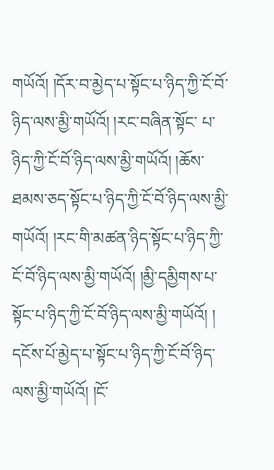གཡོའོ། །དོར་བ་མྱེད་པ་སྟོང་པ་ཉིད་ཀྱི་ངོ་བོ་ཉིད་ལས་མྱི་གཡོའོ། །རང་བཞིན་སྟོང་ པ་ཉིད་ཀྱི་ངོ་བོ་ཉིད་ལས་མྱི་གཡོའོ། །ཆོས་ཐམས་ཅད་སྟོང་པ་ཉིད་ཀྱི་ངོ་བོ་ཉིད་ལས་མྱི་གཡོའོ། །རང་གི་མཚན་ཉིད་སྟོང་པ་ཉིད་ཀྱི་ངོ་བོ་ཉིད་ལས་མྱི་གཡོའོ། །མྱི་དམྱིགས་པ་སྟོང་པ་ཉིད་ཀྱི་ངོ་བོ་ཉིད་ལས་མྱི་གཡོའོ། ། དངོས་པོ་མྱེད་པ་སྟོང་པ་ཉིད་ཀྱི་ངོ་བོ་ཉིད་ལས་མྱི་གཡོའོ། །ངོ་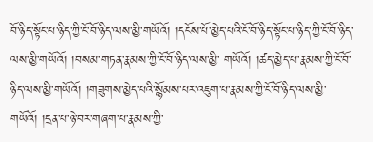བོ་ཉིད་སྟོང་པ་ཉིད་ཀྱི་ངོ་བོ་ཉིད་ལས་མྱི་གཡོའོ། །དངོས་པོ་མྱེད་པའི་ངོ་བོ་ཉིད་སྟོང་པ་ཉིད་ཀྱི་ངོ་བོ་ཉིད་ལས་མྱི་གཡོའོ། །བསམ་གཏན་རྣམས་ཀྱི་ངོ་བོ་ཉིད་ལས་མྱི་ གཡོའོ། །ཚད་མྱེད་པ་རྣམས་ཀྱི་ངོ་བོ་ཉིད་ལས་མྱི་གཡོའོ། །གཟུགས་མྱེད་པའི་སྙོམས་པར་འཇུག་པ་རྣམས་ཀྱི་ངོ་བོ་ཉིད་ལས་མྱི་གཡོའོ། །དྲན་པ་ཉེ་བར་གཞག་པ་རྣམས་ཀྱི་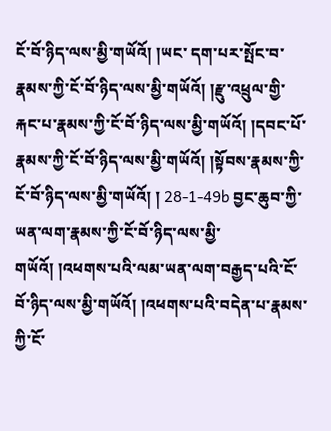ངོ་བོ་ཉིད་ལས་མྱི་གཡོའོ། །ཡང་ དག་པར་སྤོང་བ་རྣམས་ཀྱི་ངོ་བོ་ཉིད་ལས་མྱི་གཡོའོ། །རྫུ་འཕྲུལ་གྱི་རྐང་པ་རྣམས་ཀྱི་ངོ་བོ་ཉིད་ལས་མྱི་གཡོའོ། །དབང་པོ་རྣམས་ཀྱི་ངོ་བོ་ཉིད་ལས་མྱི་གཡོའོ། །སྟོབས་རྣམས་ཀྱི་ངོ་བོ་ཉིད་ལས་མྱི་གཡོའོ། ། 28-1-49b བྱང་ཆུབ་ཀྱི་ཡན་ལག་རྣམས་ཀྱི་ངོ་བོ་ཉིད་ལས་མྱི་གཡོའོ། །འཕགས་པའི་ལམ་ཡན་ལག་བརྒྱད་པའི་ངོ་བོ་ཉིད་ལས་མྱི་གཡོའོ། །འཕགས་པའི་བདེན་པ་རྣམས་ཀྱི་ངོ་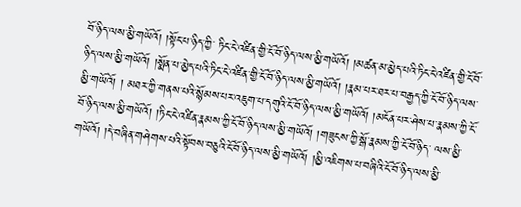བོ་ཉིད་ལས་མྱི་གཡོའོ། །སྟོང་པ་ཉིད་ཀྱི་ ཏིང་ངེ་འཛིན་གྱི་ངོ་བོ་ཉིད་ལས་མྱི་གཡོའོ། །མཚན་མ་མྱེད་པའི་ཏིང་ངེ་འཛིན་གྱི་ངོ་བོ་ཉིད་ལས་མྱི་གཡོའོ། །སྨོན་པ་མྱེད་པའི་ཏིང་ངེ་འཛིན་གྱི་ངོ་བོ་ཉིད་ལས་མྱི་གཡོའོ། །རྣམ་པར་ཐར་པ་བརྒྱད་ཀྱི་ངོ་བོ་ཉིད་ལས་མྱི་གཡོའོ། ། མཐར་ཀྱི་གནས་པའི་སྙོམས་པར་འཇུག་པ་དགུའི་ངོ་བོ་ཉིད་ལས་མྱི་གཡོའོ། །མངོན་པར་ཤེས་པ་རྣམས་ཀྱི་ངོ་བོ་ཉིད་ལས་མྱི་གཡོའོ། །ཏིང་ངེ་འཛིན་རྣམས་ཀྱི་ངོ་བོ་ཉིད་ལས་མྱི་གཡོའོ། །གཟུངས་ཀྱི་སྒོ་རྣམས་ཀྱི་ངོ་བོ་ཉིད་ ལས་མྱི་གཡོའོ། །དེ་བཞིན་གཤེགས་པའི་སྟོབས་བཅུའི་ངོ་བོ་ཉིད་ལས་མྱི་གཡོའོ། །མྱི་འཇིགས་པ་བཞིའི་ངོ་བོ་ཉིད་ལས་མྱི་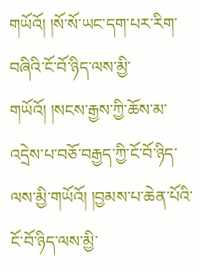གཡོའོ། །སོ་སོ་ཡང་དག་པར་རིག་བཞིའི་ངོ་བོ་ཉིད་ལས་མྱི་གཡོའོ། །སངས་རྒྱས་ཀྱི་ཆོས་མ་ འདྲེས་པ་བཅོ་བརྒྱད་ཀྱི་ངོ་བོ་ཉིད་ལས་མྱི་གཡོའོ། །བྱམས་པ་ཆེན་པོའི་ངོ་བོ་ཉིད་ལས་མྱི་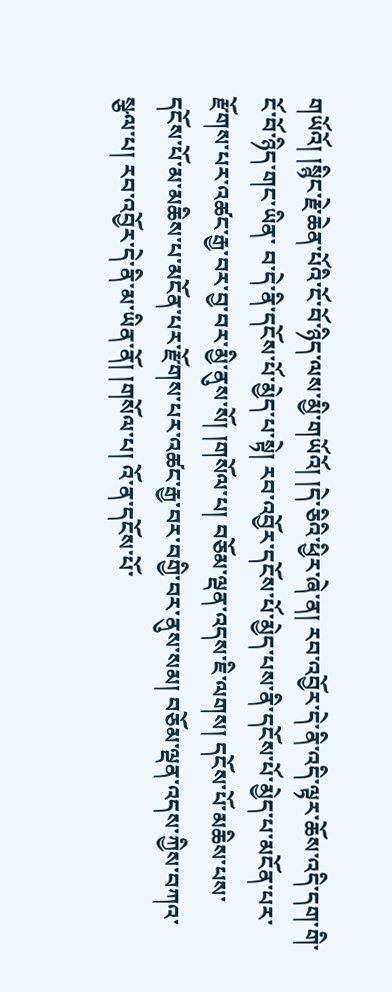གཡོའོ། །སྙིང་རྗེ་ཆེན་པོའི་ངོ་བོ་ཉིད་ལས་མྱི་གཡོའོ། །དེ་ཅིའི་ཕྱིར་ཞེ་ན། རབ་འབྱོར་དེ་ནི་འདི་ལྟར་ཆོས་འདི་དག་གི་ངོ་བོ་ཉིད་གང་ཡིན་ བ་དེ་ནི་དངོས་པོ་མྱེད་པ་སྟེ། རབ་འབྱོར་དངོས་པོ་མྱེད་པས་ནི་དངོས་པོ་མྱེད་པ་མངོན་པར་རྫོགས་པར་འཚང་རྒྱ་བར་བྱ་བར་མྱི་ནུས་སོ། །གསོལ་པ། བཅོམ་ལྡན་འདས་ཇི་ལགས། དངོས་པོ་མཆིས་པས་ དངོས་པོ་མ་མཆིས་པ་མངོན་པར་རྫོགས་པར་འཚང་རྒྱ་བར་བགྱི་བར་ནུས་སམ། བཅོམ་ལྡན་འདས་ཀྱིས་བཀའ་སྩལ་པ། རབ་འབྱོར་དེ་ནི་མ་ཡིན་ནོ། །གསོལ་པ། འོ་ན་དངོས་པོ་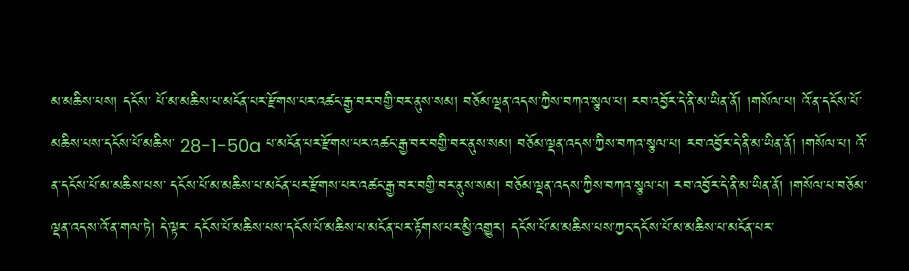མ་མཆིས་པས། དངོས་ པོ་མ་མཆིས་པ་མངོན་པར་རྫོགས་པར་འཚང་རྒྱ་བར་བགྱི་བར་ནུས་སམ། བཅོམ་ལྡན་འདས་ཀྱིས་བཀའ་སྩལ་པ། རབ་འབྱོར་དེ་ནི་མ་ཡིན་ནོ། །གསོལ་པ། འོ་ན་དངོས་པོ་མཆིས་པས་དངོས་པོ་མཆིས་ 28-1-50a པ་མངོན་པར་རྫོགས་པར་འཚང་རྒྱ་བར་བགྱི་བར་ནུས་སམ། བཅོམ་ལྡན་འདས་ཀྱིས་བཀའ་སྩལ་པ། རབ་འབྱོར་དེ་ནི་མ་ཡིན་ནོ། །གསོལ་པ། འོ་ན་དངོས་པོ་མ་མཆིས་པས་ དངོས་པོ་མ་མཆིས་པ་མངོན་པར་རྫོགས་པར་འཚང་རྒྱ་བར་བགྱི་བར་ནུས་སམ། བཅོམ་ལྡན་འདས་ཀྱིས་བཀའ་སྩལ་པ། རབ་འབྱོར་དེ་ནི་མ་ཡིན་ནོ། །གསོལ་པ་བཅོམ་ལྡན་འདས་འོ་ན་གལ་ཏེ། དེ་ལྟར་ དངོས་པོ་མཆིས་པས་དངོས་པོ་མཆིས་པ་མངོན་པར་རྟོགས་པར་མྱི་འགྱུར། དངོས་པོ་མ་མཆིས་པས་ཀྱང་དངོས་པོ་མ་མཆིས་པ་མངོན་པར་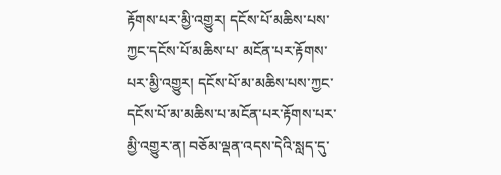རྟོགས་པར་མྱི་འགྱུར། དངོས་པོ་མཆིས་པས་ཀྱང་དངོས་པོ་མཆིས་པ་ མངོན་པར་རྟོགས་པར་མྱི་འགྱུར། དངོས་པོ་མ་མཆིས་པས་ཀྱང་དངོས་པོ་མ་མཆིས་པ་མངོན་པར་རྟོགས་པར་མྱི་འགྱུར་ན། བཅོམ་ལྡན་འདས་དེའི་སླད་དུ་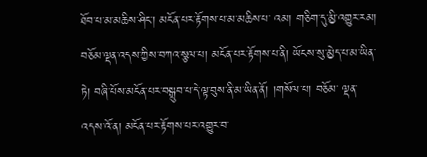ཐོབ་པ་མ་མཆིས་ཤིང་། མངོན་པར་རྟོགས་པ་མ་མཆིས་པ་ འམ། གཅིག་དུ་མྱི་འགྱུར་རམ། བཅོམ་ལྡན་འདས་ཀྱིས་བཀའ་སྩལ་པ། མངོན་པར་རྟོགས་པ་ནི། ཡོངས་སུ་མྱེད་པ་མ་ཡིན་ཏེ། བཞི་པོས་མངོན་པར་བསྒྲུབ་པ་དེ་ལྟ་བུས་ནི་མ་ཡིན་ནོ། །གསོལ་པ། བཅོམ་ ལྡན་འདས་འོ་ན། མངོན་པར་རྟོགས་པར་འགྱུར་བ་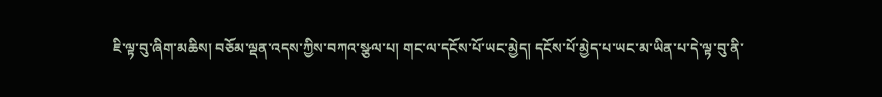ཇི་ལྟ་བུ་ཞིག་མཆིས། བཅོམ་ལྡན་འདས་ཀྱིས་བཀའ་སྩལ་པ། གང་ལ་དངོས་པོ་ཡང་མྱེད། དངོས་པོ་མྱེད་པ་ཡང་མ་ཡིན་པ་དེ་ལྟ་བུ་ནི་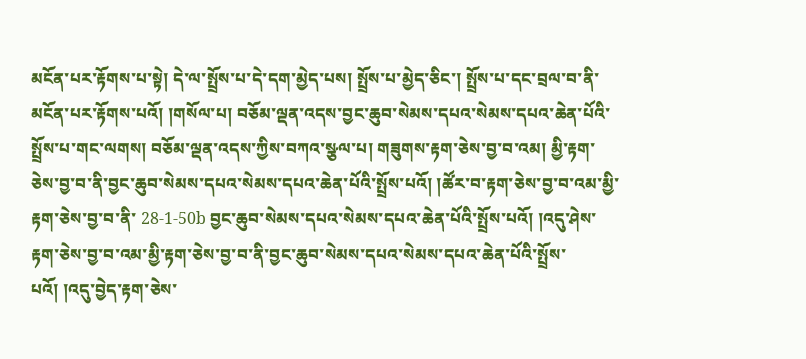མངོན་པར་རྟོགས་པ་སྟེ། དེ་ལ་སྤྲོས་པ་དེ་དག་མྱེད་པས། སྤྲོས་པ་མྱེད་ཅིང་། སྤྲོས་པ་དང་བྲལ་བ་ནི་མངོན་པར་རྟོགས་པའོ། །གསོལ་པ། བཅོམ་ལྡན་འདས་བྱང་ཆུབ་སེམས་དཔའ་སེམས་དཔའ་ཆེན་པོའི་སྤྲོས་པ་གང་ལགས། བཅོམ་ལྡན་འདས་ཀྱིས་བཀའ་སྩལ་པ། གཟུགས་རྟག་ཅེས་བྱ་བ་འམ། མྱི་རྟག་ཅེས་བྱ་བ་ནི་བྱང་ཆུབ་སེམས་དཔའ་སེམས་དཔའ་ཆེན་པོའི་སྤྲོས་པའོ། །ཚོར་བ་རྟག་ཅེས་བྱ་བ་འམ་མྱི་རྟག་ཅེས་བྱ་བ་ནི་ 28-1-50b བྱང་ཆུབ་སེམས་དཔའ་སེམས་དཔའ་ཆེན་པོའི་སྤྲོས་པའོ། །འདུ་ཤེས་རྟག་ཅེས་བྱ་བ་འམ་མྱི་རྟག་ཅེས་བྱ་བ་ནི་བྱང་ཆུབ་སེམས་དཔའ་སེམས་དཔའ་ཆེན་པོའི་སྤྲོས་པའོ། །འདུ་བྱེད་རྟག་ཅེས་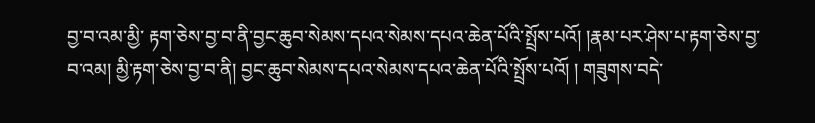བྱ་བ་འམ་མྱི་ རྟག་ཅེས་བྱ་བ་ནི་བྱང་ཆུབ་སེམས་དཔའ་སེམས་དཔའ་ཆེན་པོའི་སྤྲོས་པའོ། །རྣམ་པར་ཤེས་པ་རྟག་ཅེས་བྱ་བ་འམ། མྱི་རྟག་ཅེས་བྱ་བ་ནི། བྱང་ཆུབ་སེམས་དཔའ་སེམས་དཔའ་ཆེན་པོའི་སྤྲོས་པའོ། ། གཟུགས་བདེ་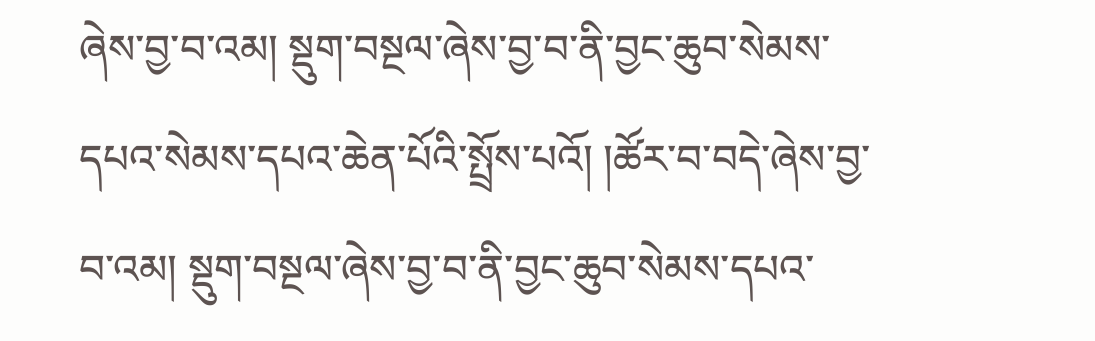ཞེས་བྱ་བ་འམ། སྡུག་བསྔལ་ཞེས་བྱ་བ་ནི་བྱང་ཆུབ་སེམས་དཔའ་སེམས་དཔའ་ཆེན་པོའི་སྤྲོས་པའོ། །ཚོར་བ་བདེ་ཞེས་བྱ་བ་འམ། སྡུག་བསྔལ་ཞེས་བྱ་བ་ནི་བྱང་ཆུབ་སེམས་དཔའ་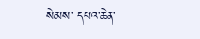སེམས་ དཔའ་ཆེན་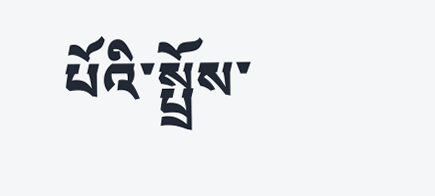པོའི་སྤྲོས་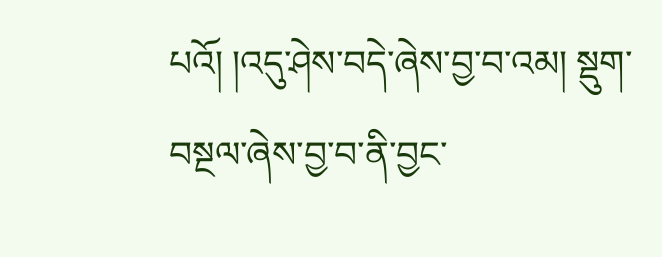པའོ། །འདུ་ཤེས་བདེ་ཞེས་བྱ་བ་འམ། སྡུག་བསྔལ་ཞེས་བྱ་བ་ནི་བྱང་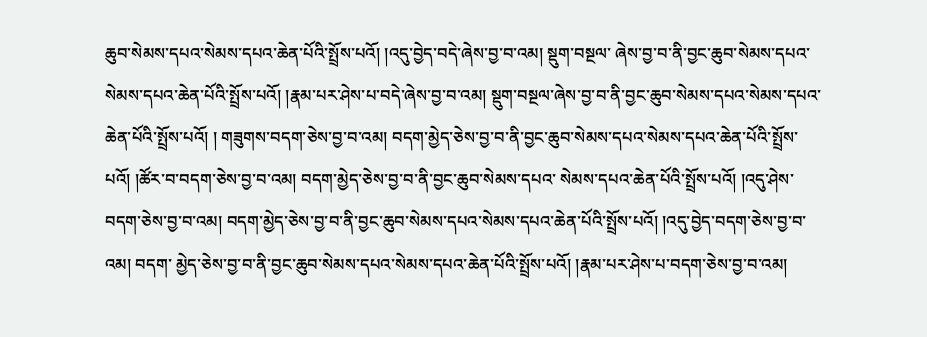ཆུབ་སེམས་དཔའ་སེམས་དཔའ་ཆེན་པོའི་སྤྲོས་པའོ། །འདུ་བྱེད་བདེ་ཞེས་བྱ་བ་འམ། སྡུག་བསྔལ་ ཞེས་བྱ་བ་ནི་བྱང་ཆུབ་སེམས་དཔའ་སེམས་དཔའ་ཆེན་པོའི་སྤྲོས་པའོ། །རྣམ་པར་ཤེས་པ་བདེ་ཞེས་བྱ་བ་འམ། སྡུག་བསྔལ་ཞེས་བྱ་བ་ནི་བྱང་ཆུབ་སེམས་དཔའ་སེམས་དཔའ་ཆེན་པོའི་སྤྲོས་པའོ། ། གཟུགས་བདག་ཅེས་བྱ་བ་འམ། བདག་མྱེད་ཅེས་བྱ་བ་ནི་བྱང་ཆུབ་སེམས་དཔའ་སེམས་དཔའ་ཆེན་པོའི་སྤྲོས་པའོ། །ཚོར་བ་བདག་ཅེས་བྱ་བ་འམ། བདག་མྱེད་ཅེས་བྱ་བ་ནི་བྱང་ཆུབ་སེམས་དཔའ་ སེམས་དཔའ་ཆེན་པོའི་སྤྲོས་པའོ། །འདུ་ཤེས་བདག་ཅེས་བྱ་བ་འམ། བདག་མྱེད་ཅེས་བྱ་བ་ནི་བྱང་ཆུབ་སེམས་དཔའ་སེམས་དཔའ་ཆེན་པོའི་སྤྲོས་པའོ། །འདུ་བྱེད་བདག་ཅེས་བྱ་བ་འམ། བདག་ མྱེད་ཅེས་བྱ་བ་ནི་བྱང་ཆུབ་སེམས་དཔའ་སེམས་དཔའ་ཆེན་པོའི་སྤྲོས་པའོ། །རྣམ་པར་ཤེས་པ་བདག་ཅེས་བྱ་བ་འམ།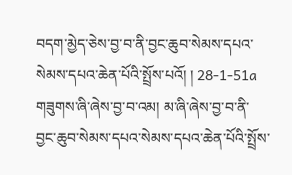བདག་མྱེད་ཅེས་བྱ་བ་ནི་བྱང་ཆུབ་སེམས་དཔའ་སེམས་དཔའ་ཆེན་པོའི་སྤྲོས་པའོ། ། 28-1-51a གཟུགས་ཞི་ཞེས་བྱ་བ་འམ། མ་ཞི་ཞེས་བྱ་བ་ནི་བྱང་ཆུབ་སེམས་དཔའ་སེམས་དཔའ་ཆེན་པོའི་སྤྲོས་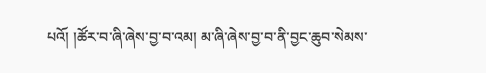པའོ། །ཚོར་བ་ཞི་ཞེས་བྱ་བ་འམ། མ་ཞི་ཞེས་བྱ་བ་ནི་བྱང་ཆུབ་སེམས་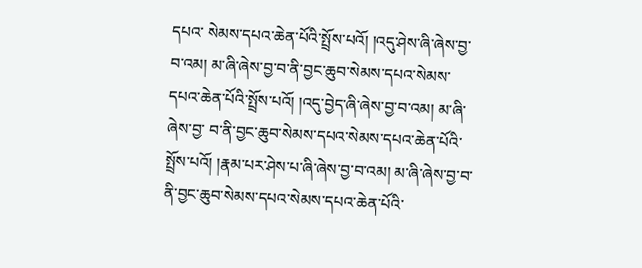དཔའ་ སེམས་དཔའ་ཆེན་པོའི་སྤྲོས་པའོ། །འདུ་ཤེས་ཞི་ཞེས་བྱ་བ་འམ། མ་ཞི་ཞེས་བྱ་བ་ནི་བྱང་ཆུབ་སེམས་དཔའ་སེམས་དཔའ་ཆེན་པོའི་སྤྲོས་པའོ། །འདུ་བྱེད་ཞི་ཞེས་བྱ་བ་འམ། མ་ཞི་ཞེས་བྱ་ བ་ནི་བྱང་ཆུབ་སེམས་དཔའ་སེམས་དཔའ་ཆེན་པོའི་སྤྲོས་པའོ། །རྣམ་པར་ཤེས་པ་ཞི་ཞེས་བྱ་བ་འམ། མ་ཞི་ཞེས་བྱ་བ་ནི་བྱང་ཆུབ་སེམས་དཔའ་སེམས་དཔའ་ཆེན་པོའི་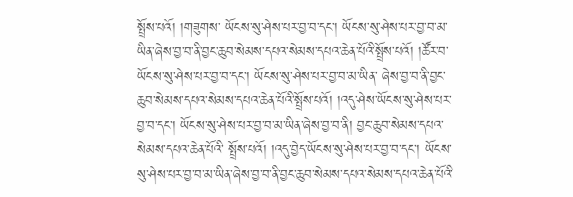སྤྲོས་པའོ། །གཟུགས་ ཡོངས་སུ་ཤེས་པར་བྱ་བ་དང་། ཡོངས་སུ་ཤེས་པར་བྱ་བ་མ་ཡིན་ཞེས་བྱ་བ་ནི་བྱང་ཆུབ་སེམས་དཔའ་སེམས་དཔའ་ཆེན་པོའི་སྤྲོས་པའོ། །ཚོར་བ་ཡོངས་སུ་ཤེས་པར་བྱ་བ་དང་། ཡོངས་སུ་ཤེས་པར་བྱ་བ་མ་ཡིན་ ཞེས་བྱ་བ་ནི་བྱང་ཆུབ་སེམས་དཔའ་སེམས་དཔའ་ཆེན་པོའི་སྤྲོས་པའོ། །འདུ་ཤེས་ཡོངས་སུ་ཤེས་པར་བྱ་བ་དང་། ཡོངས་སུ་ཤེས་པར་བྱ་བ་མ་ཡིན་ཞེས་བྱ་བ་ནི། བྱང་ཆུབ་སེམས་དཔའ་སེམས་དཔའ་ཆེན་པོའི་ སྤྲོས་པའོ། །འདུ་བྱེད་ཡོངས་སུ་ཤེས་པར་བྱ་བ་དང་། ཡོངས་སུ་ཤེས་པར་བྱ་བ་མ་ཡིན་ཞེས་བྱ་བ་ནི་བྱང་ཆུབ་སེམས་དཔའ་སེམས་དཔའ་ཆེན་པོའི་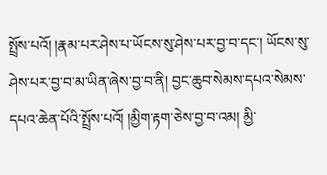སྤྲོས་པའོ། །རྣམ་པར་ཤེས་པ་ཡོངས་སུ་ཤེས་པར་བྱ་བ་དང་། ཡོངས་སུ་ཤེས་པར་བྱ་བ་མ་ཡིན་ཞེས་བྱ་བ་ནི། བྱང་ཆུབ་སེམས་དཔའ་སེམས་དཔའ་ཆེན་པོའི་སྤྲོས་པའོ། །མྱིག་རྟག་ཅེས་བྱ་བ་འམ། མྱི་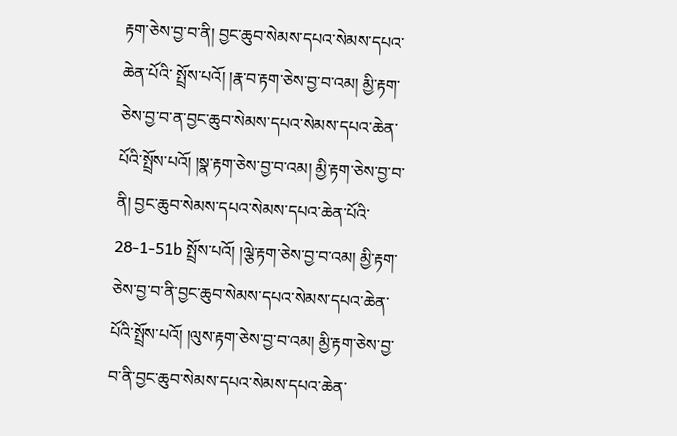རྟག་ཅེས་བྱ་བ་ནི། བྱང་ཆུབ་སེམས་དཔའ་སེམས་དཔའ་ཆེན་པོའི་ སྤྲོས་པའོ། །རྣ་བ་རྟག་ཅེས་བྱ་བ་འམ། མྱི་རྟག་ཅེས་བྱ་བ་ན་བྱང་ཆུབ་སེམས་དཔའ་སེམས་དཔའ་ཆེན་པོའི་སྤྲོས་པའོ། །སྣ་རྟག་ཅེས་བྱ་བ་འམ། མྱི་རྟག་ཅེས་བྱ་བ་ནི། བྱང་ཆུབ་སེམས་དཔའ་སེམས་དཔའ་ཆེན་པོའི་ 28-1-51b སྤྲོས་པའོ། །ལྕེ་རྟག་ཅེས་བྱ་བ་འམ། མྱི་རྟག་ཅེས་བྱ་བ་ནི་བྱང་ཆུབ་སེམས་དཔའ་སེམས་དཔའ་ཆེན་པོའི་སྤྲོས་པའོ། །ལུས་རྟག་ཅེས་བྱ་བ་འམ། མྱི་རྟག་ཅེས་བྱ་བ་ནི་བྱང་ཆུབ་སེམས་དཔའ་སེམས་དཔའ་ཆེན་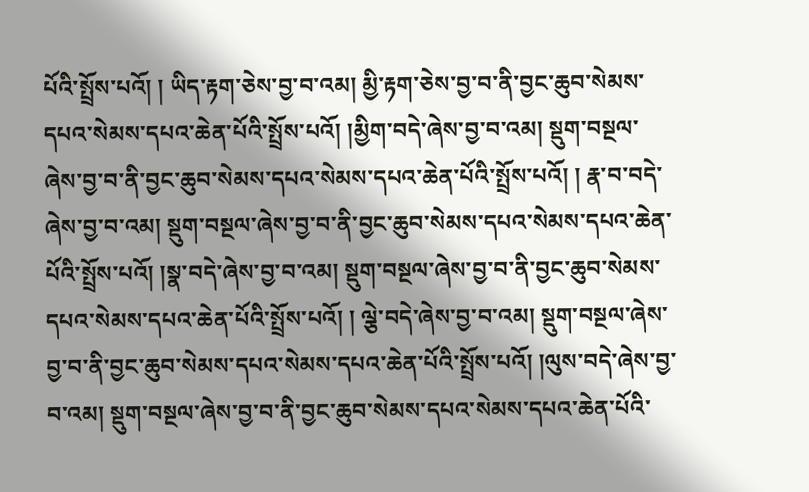པོའི་སྤྲོས་པའོ། ། ཡིད་རྟག་ཅེས་བྱ་བ་འམ། མྱི་རྟག་ཅེས་བྱ་བ་ནི་བྱང་ཆུབ་སེམས་དཔའ་སེམས་དཔའ་ཆེན་པོའི་སྤྲོས་པའོ། །མྱིག་བདེ་ཞེས་བྱ་བ་འམ། སྡུག་བསྔལ་ཞེས་བྱ་བ་ནི་བྱང་ཆུབ་སེམས་དཔའ་སེམས་དཔའ་ཆེན་པོའི་སྤྲོས་པའོ། ། རྣ་བ་བདེ་ཞེས་བྱ་བ་འམ། སྡུག་བསྔལ་ཞེས་བྱ་བ་ནི་བྱང་ཆུབ་སེམས་དཔའ་སེམས་དཔའ་ཆེན་པོའི་སྤྲོས་པའོ། །སྣ་བདེ་ཞེས་བྱ་བ་འམ། སྡུག་བསྔལ་ཞེས་བྱ་བ་ནི་བྱང་ཆུབ་སེམས་དཔའ་སེམས་དཔའ་ཆེན་པོའི་སྤྲོས་པའོ། ། ལྕེ་བདེ་ཞེས་བྱ་བ་འམ། སྡུག་བསྔལ་ཞེས་བྱ་བ་ནི་བྱང་ཆུབ་སེམས་དཔའ་སེམས་དཔའ་ཆེན་པོའི་སྤྲོས་པའོ། །ལུས་བདེ་ཞེས་བྱ་བ་འམ། སྡུག་བསྔལ་ཞེས་བྱ་བ་ནི་བྱང་ཆུབ་སེམས་དཔའ་སེམས་དཔའ་ཆེན་པོའི་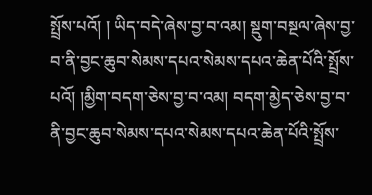སྤྲོས་པའོ། ། ཡིད་བདེ་ཞེས་བྱ་བ་འམ། སྡུག་བསྔལ་ཞེས་བྱ་བ་ནི་བྱང་ཆུབ་སེམས་དཔའ་སེམས་དཔའ་ཆེན་པོའི་སྤྲོས་པའོ། །མྱིག་བདག་ཅེས་བྱ་བ་འམ། བདག་མྱེད་ཅེས་བྱ་བ་ནི་བྱང་ཆུབ་སེམས་དཔའ་སེམས་དཔའ་ཆེན་པོའི་སྤྲོས་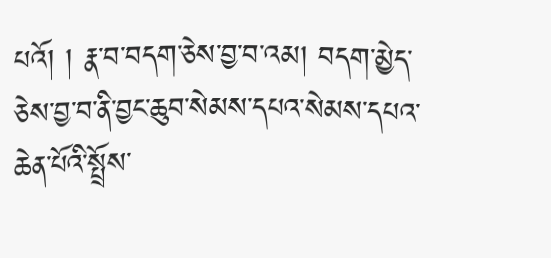པའོ། ། རྣ་བ་བདག་ཅེས་བྱ་བ་འམ། བདག་མྱེད་ཅེས་བྱ་བ་ནི་བྱང་ཆུབ་སེམས་དཔའ་སེམས་དཔའ་ཆེན་པོའི་སྤྲོས་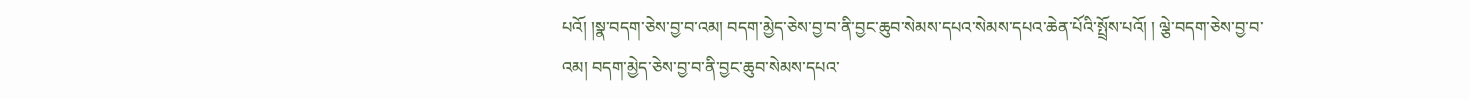པའོ། །སྣ་བདག་ཅེས་བྱ་བ་འམ། བདག་མྱེད་ཅེས་བྱ་བ་ནི་བྱང་ཆུབ་སེམས་དཔའ་སེམས་དཔའ་ཆེན་པོའི་སྤྲོས་པའོ། ། ལྕེ་བདག་ཅེས་བྱ་བ་འམ། བདག་མྱེད་ཅེས་བྱ་བ་ནི་བྱང་ཆུབ་སེམས་དཔའ་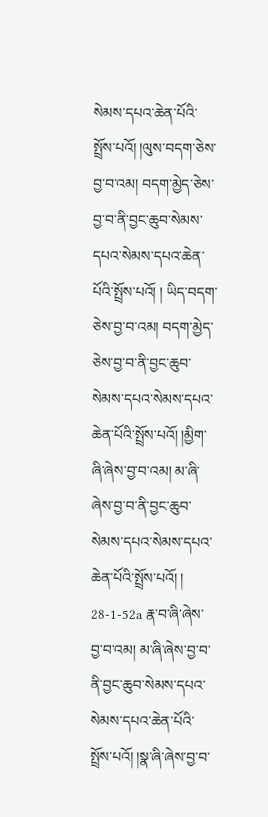སེམས་དཔའ་ཆེན་པོའི་སྤྲོས་པའོ། །ལུས་བདག་ཅེས་བྱ་བ་འམ། བདག་མྱེད་ཅེས་བྱ་བ་ནི་བྱང་ཆུབ་སེམས་དཔའ་སེམས་དཔའ་ཆེན་པོའི་སྤྲོས་པའོ། ། ཡིད་བདག་ཅེས་བྱ་བ་འམ། བདག་མྱེད་ཅེས་བྱ་བ་ནི་བྱང་ཆུབ་སེམས་དཔའ་སེམས་དཔའ་ཆེན་པོའི་སྤྲོས་པའོ། །མྱིག་ཞི་ཞེས་བྱ་བ་འམ། མ་ཞི་ཞེས་བྱ་བ་ནི་བྱང་ཆུབ་སེམས་དཔའ་སེམས་དཔའ་ཆེན་པོའི་སྤྲོས་པའོ། ། 28-1-52a རྣ་བ་ཞི་ཞེས་བྱ་བ་འམ། མ་ཞི་ཞེས་བྱ་བ་ནི་བྱང་ཆུབ་སེམས་དཔའ་སེམས་དཔའ་ཆེན་པོའི་སྤྲོས་པའོ། །སྣ་ཞི་ཞེས་བྱ་བ་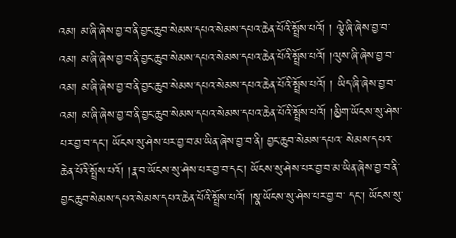འམ། མ་ཞི་ཞེས་བྱ་བ་ནི་བྱང་ཆུབ་སེམས་དཔའ་སེམས་དཔའ་ཆེན་པོའི་སྤྲོས་པའོ། ། ལྕེ་ཞི་ཞེས་བྱ་བ་འམ། མ་ཞི་ཞེས་བྱ་བ་ནི་བྱང་ཆུབ་སེམས་དཔའ་སེམས་དཔའ་ཆེན་པོའི་སྤྲོས་པའོ། །ལུས་ཞི་ཞེས་བྱ་བ་འམ། མ་ཞི་ཞེས་བྱ་བ་ནི་བྱང་ཆུབ་སེམས་དཔའ་སེམས་དཔའ་ཆེན་པོའི་སྤྲོས་པའོ། ། ཡིད་ཞི་ཞེས་བྱ་བ་འམ། མ་ཞི་ཞེས་བྱ་བ་ནི་བྱང་ཆུབ་སེམས་དཔའ་སེམས་དཔའ་ཆེན་པོའི་སྤྲོས་པའོ། །མྱིག་ཡོངས་སུ་ཤེས་པར་བྱ་བ་དང་། ཡོངས་སུ་ཤེས་པར་བྱ་བ་མ་ཡིན་ཞེས་བྱ་བ་ནི། བྱང་ཆུབ་སེམས་དཔའ་ སེམས་དཔའ་ཆེན་པོའི་སྤྲོས་པའོ། །རྣ་བ་ཡོངས་སུ་ཤེས་པར་བྱ་བ་དང་། ཡོངས་སུ་ཤེས་པར་བྱ་བ་མ་ཡིན་ཞེས་བྱ་བ་ནི་བྱང་ཆུབ་སེམས་དཔའ་སེམས་དཔའ་ཆེན་པོའི་སྤྲོས་པའོ། །སྣ་ཡོངས་སུ་ཤེས་པར་བྱ་བ་ དང་། ཡོངས་སུ་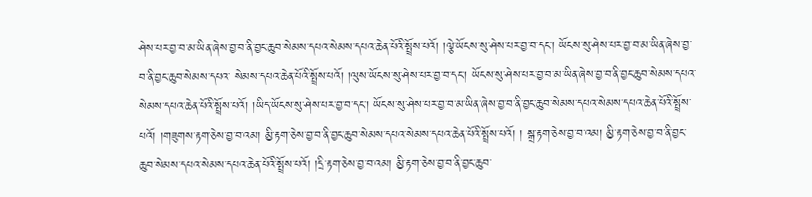ཤེས་པར་བྱ་བ་མ་ཡིན་ཞེས་བྱ་བ་ནི་བྱང་ཆུབ་སེམས་དཔའ་སེམས་དཔའ་ཆེན་པོའི་སྤྲོས་པའོ། །ལྕེ་ཡོངས་སུ་ཤེས་པར་བྱ་བ་དང་། ཡོངས་སུ་ཤེས་པར་བྱ་བ་མ་ཡིན་ཞེས་བྱ་བ་ནི་བྱང་ཆུབ་སེམས་དཔའ་ སེམས་དཔའ་ཆེན་པོའི་སྤྲོས་པའོ། །ལུས་ཡོངས་སུ་ཤེས་པར་བྱ་བ་དང་། ཡོངས་སུ་ཤེས་པར་བྱ་བ་མ་ཡིན་ཞེས་བྱ་བ་ནི་བྱང་ཆུབ་སེམས་དཔའ་སེམས་དཔའ་ཆེན་པོའི་སྤྲོས་པའོ། །ཡིད་ཡོངས་སུ་ཤེས་པར་བྱ་བ་དང་། ཡོངས་སུ་ཤེས་པར་བྱ་བ་མ་ཡིན་ཞེས་བྱ་བ་ནི་བྱང་ཆུབ་སེམས་དཔའ་སེམས་དཔའ་ཆེན་པོའི་སྤྲོས་པའོ། །གཟུགས་རྟག་ཅེས་བྱ་བ་འམ། མྱི་རྟག་ཅེས་བྱ་བ་ནི་བྱང་ཆུབ་སེམས་དཔའ་སེམས་དཔའ་ཆེན་པོའི་སྤྲོས་པའོ། ། སྒྲ་རྟག་ཅེས་བྱ་བ་འམ། མྱི་རྟག་ཅེས་བྱ་བ་ནི་བྱང་ཆུབ་སེམས་དཔའ་སེམས་དཔའ་ཆེན་པོའི་སྤྲོས་པའོ། །དྲི་རྟག་ཅེས་བྱ་བ་འམ། མྱི་རྟག་ཅེས་བྱ་བ་ནི་བྱང་ཆུབ་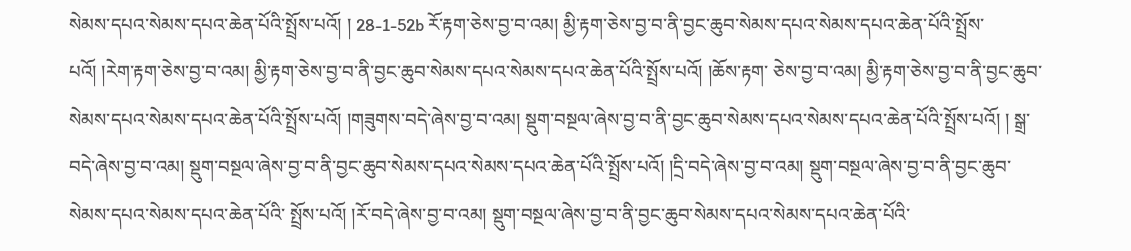སེམས་དཔའ་སེམས་དཔའ་ཆེན་པོའི་སྤྲོས་པའོ། ། 28-1-52b རོ་རྟག་ཅེས་བྱ་བ་འམ། མྱི་རྟག་ཅེས་བྱ་བ་ནི་བྱང་ཆུབ་སེམས་དཔའ་སེམས་དཔའ་ཆེན་པོའི་སྤྲོས་པའོ། །རེག་རྟག་ཅེས་བྱ་བ་འམ། མྱི་རྟག་ཅེས་བྱ་བ་ནི་བྱང་ཆུབ་སེམས་དཔའ་སེམས་དཔའ་ཆེན་པོའི་སྤྲོས་པའོ། །ཆོས་རྟག་ ཅེས་བྱ་བ་འམ། མྱི་རྟག་ཅེས་བྱ་བ་ནི་བྱང་ཆུབ་སེམས་དཔའ་སེམས་དཔའ་ཆེན་པོའི་སྤྲོས་པའོ། །གཟུགས་བདེ་ཞེས་བྱ་བ་འམ། སྡུག་བསྔལ་ཞེས་བྱ་བ་ནི་བྱང་ཆུབ་སེམས་དཔའ་སེམས་དཔའ་ཆེན་པོའི་སྤྲོས་པའོ། ། སྒྲ་བདེ་ཞེས་བྱ་བ་འམ། སྡུག་བསྔལ་ཞེས་བྱ་བ་ནི་བྱང་ཆུབ་སེམས་དཔའ་སེམས་དཔའ་ཆེན་པོའི་སྤྲོས་པའོ། །དྲི་བདེ་ཞེས་བྱ་བ་འམ། སྡུག་བསྔལ་ཞེས་བྱ་བ་ནི་བྱང་ཆུབ་སེམས་དཔའ་སེམས་དཔའ་ཆེན་པོའི་ སྤྲོས་པའོ། །རོ་བདེ་ཞེས་བྱ་བ་འམ། སྡུག་བསྔལ་ཞེས་བྱ་བ་ནི་བྱང་ཆུབ་སེམས་དཔའ་སེམས་དཔའ་ཆེན་པོའི་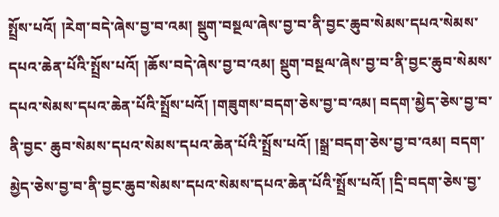སྤྲོས་པའོ། །རེག་བདེ་ཞེས་བྱ་བ་འམ། སྡུག་བསྔལ་ཞེས་བྱ་བ་ནི་བྱང་ཆུབ་སེམས་དཔའ་སེམས་ དཔའ་ཆེན་པོའི་སྤྲོས་པའོ། །ཆོས་བདེ་ཞེས་བྱ་བ་འམ། སྡུག་བསྔལ་ཞེས་བྱ་བ་ནི་བྱང་ཆུབ་སེམས་དཔའ་སེམས་དཔའ་ཆེན་པོའི་སྤྲོས་པའོ། །གཟུགས་བདག་ཅེས་བྱ་བ་འམ། བདག་མྱེད་ཅེས་བྱ་བ་ནི་བྱང་ ཆུབ་སེམས་དཔའ་སེམས་དཔའ་ཆེན་པོའི་སྤྲོས་པའོ། །སྒྲ་བདག་ཅེས་བྱ་བ་འམ། བདག་མྱེད་ཅེས་བྱ་བ་ནི་བྱང་ཆུབ་སེམས་དཔའ་སེམས་དཔའ་ཆེན་པོའི་སྤྲོས་པའོ། །དྲི་བདག་ཅེས་བྱ་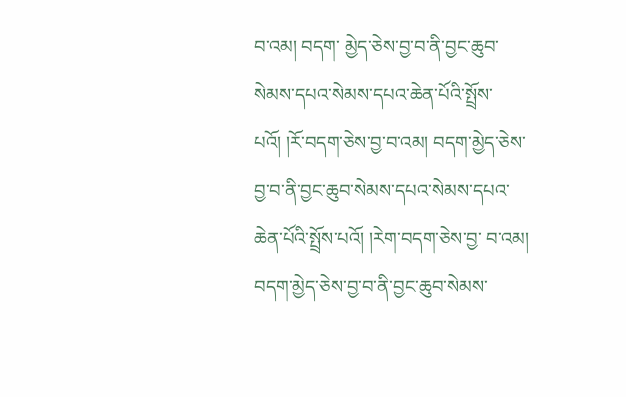བ་འམ། བདག་ མྱེད་ཅེས་བྱ་བ་ནི་བྱང་ཆུབ་སེམས་དཔའ་སེམས་དཔའ་ཆེན་པོའི་སྤྲོས་པའོ། །རོ་བདག་ཅེས་བྱ་བ་འམ། བདག་མྱེད་ཅེས་བྱ་བ་ནི་བྱང་ཆུབ་སེམས་དཔའ་སེམས་དཔའ་ཆེན་པོའི་སྤྲོས་པའོ། །རེག་བདག་ཅེས་བྱ་ བ་འམ། བདག་མྱེད་ཅེས་བྱ་བ་ནི་བྱང་ཆུབ་སེམས་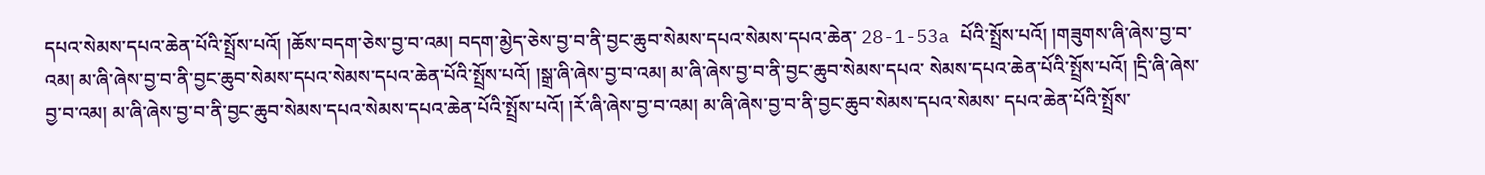དཔའ་སེམས་དཔའ་ཆེན་པོའི་སྤྲོས་པའོ། །ཆོས་བདག་ཅེས་བྱ་བ་འམ། བདག་མྱེད་ཅེས་བྱ་བ་ནི་བྱང་ཆུབ་སེམས་དཔའ་སེམས་དཔའ་ཆེན་ 28-1-53a པོའི་སྤྲོས་པའོ། །གཟུགས་ཞི་ཞེས་བྱ་བ་འམ། མ་ཞི་ཞེས་བྱ་བ་ནི་བྱང་ཆུབ་སེམས་དཔའ་སེམས་དཔའ་ཆེན་པོའི་སྤྲོས་པའོ། །སྒྲ་ཞི་ཞེས་བྱ་བ་འམ། མ་ཞི་ཞེས་བྱ་བ་ནི་བྱང་ཆུབ་སེམས་དཔའ་ སེམས་དཔའ་ཆེན་པོའི་སྤྲོས་པའོ། །དྲི་ཞི་ཞེས་བྱ་བ་འམ། མ་ཞི་ཞེས་བྱ་བ་ནི་བྱང་ཆུབ་སེམས་དཔའ་སེམས་དཔའ་ཆེན་པོའི་སྤྲོས་པའོ། །རོ་ཞི་ཞེས་བྱ་བ་འམ། མ་ཞི་ཞེས་བྱ་བ་ནི་བྱང་ཆུབ་སེམས་དཔའ་སེམས་ དཔའ་ཆེན་པོའི་སྤྲོས་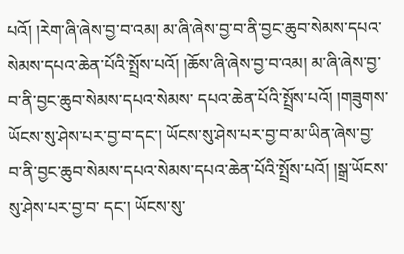པའོ། །རེག་ཞི་ཞེས་བྱ་བ་འམ། མ་ཞི་ཞེས་བྱ་བ་ནི་བྱང་ཆུབ་སེམས་དཔའ་སེམས་དཔའ་ཆེན་པོའི་སྤྲོས་པའོ། །ཆོས་ཞི་ཞེས་བྱ་བ་འམ། མ་ཞི་ཞེས་བྱ་བ་ནི་བྱང་ཆུབ་སེམས་དཔའ་སེམས་ དཔའ་ཆེན་པོའི་སྤྲོས་པའོ། །གཟུགས་ཡོངས་སུ་ཤེས་པར་བྱ་བ་དང་། ཡོངས་སུ་ཤེས་པར་བྱ་བ་མ་ཡིན་ཞེས་བྱ་བ་ནི་བྱང་ཆུབ་སེམས་དཔའ་སེམས་དཔའ་ཆེན་པོའི་སྤྲོས་པའོ། །སྒྲ་ཡོངས་སུ་ཤེས་པར་བྱ་བ་ དང་། ཡོངས་སུ་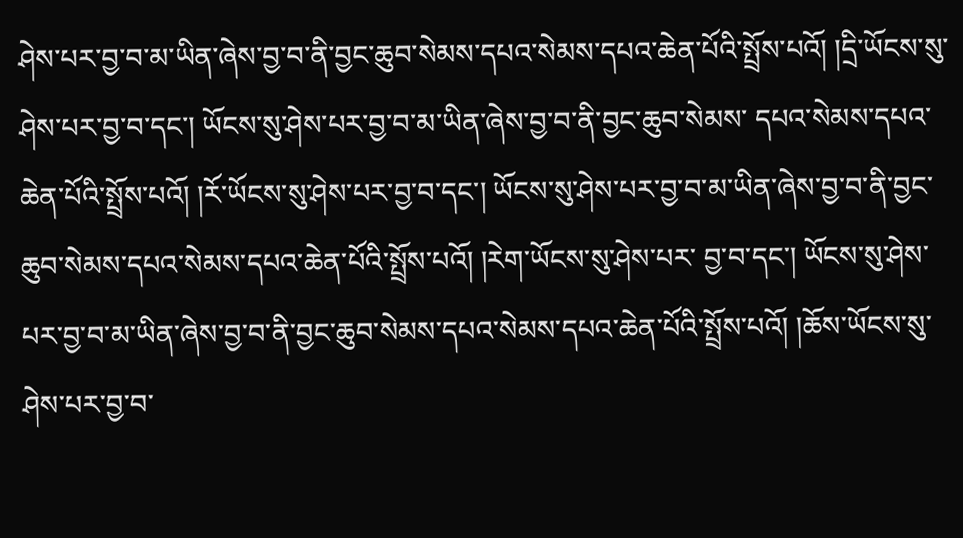ཤེས་པར་བྱ་བ་མ་ཡིན་ཞེས་བྱ་བ་ནི་བྱང་ཆུབ་སེམས་དཔའ་སེམས་དཔའ་ཆེན་པོའི་སྤྲོས་པའོ། །དྲི་ཡོངས་སུ་ཤེས་པར་བྱ་བ་དང་། ཡོངས་སུ་ཤེས་པར་བྱ་བ་མ་ཡིན་ཞེས་བྱ་བ་ནི་བྱང་ཆུབ་སེམས་ དཔའ་སེམས་དཔའ་ཆེན་པོའི་སྤྲོས་པའོ། །རོ་ཡོངས་སུ་ཤེས་པར་བྱ་བ་དང་། ཡོངས་སུ་ཤེས་པར་བྱ་བ་མ་ཡིན་ཞེས་བྱ་བ་ནི་བྱང་ཆུབ་སེམས་དཔའ་སེམས་དཔའ་ཆེན་པོའི་སྤྲོས་པའོ། །རེག་ཡོངས་སུ་ཤེས་པར་ བྱ་བ་དང་། ཡོངས་སུ་ཤེས་པར་བྱ་བ་མ་ཡིན་ཞེས་བྱ་བ་ནི་བྱང་ཆུབ་སེམས་དཔའ་སེམས་དཔའ་ཆེན་པོའི་སྤྲོས་པའོ། །ཆོས་ཡོངས་སུ་ཤེས་པར་བྱ་བ་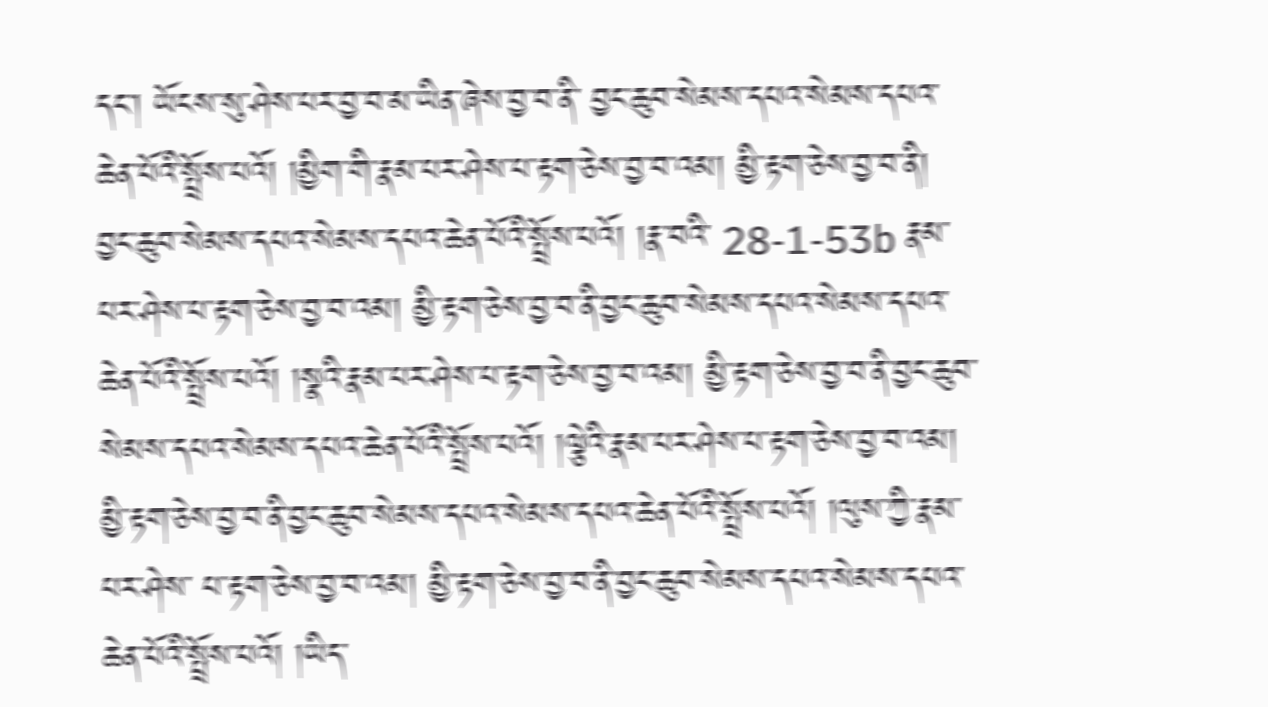དང་། ཡོངས་སུ་ཤེས་པར་བྱ་བ་མ་ཡིན་ཞེས་བྱ་བ་ནི་ བྱང་ཆུབ་སེམས་དཔའ་སེམས་དཔའ་ཆེན་པོའི་སྤྲོས་པའོ། །མྱིག་གི་རྣམ་པར་ཤེས་པ་རྟག་ཅེས་བྱ་བ་འམ། མྱི་རྟག་ཅེས་བྱ་བ་ནི། བྱང་ཆུབ་སེམས་དཔའ་སེམས་དཔའ་ཆེན་པོའི་སྤྲོས་པའོ། །རྣ་བའི་ 28-1-53b རྣམ་པར་ཤེས་པ་རྟག་ཅེས་བྱ་བ་འམ། མྱི་རྟག་ཅེས་བྱ་བ་ནི་བྱང་ཆུབ་སེམས་དཔའ་སེམས་དཔའ་ཆེན་པོའི་སྤྲོས་པའོ། །སྣའི་རྣམ་པར་ཤེས་པ་རྟག་ཅེས་བྱ་བ་འམ། མྱི་རྟག་ཅེས་བྱ་བ་ནི་བྱང་ཆུབ་ སེམས་དཔའ་སེམས་དཔའ་ཆེན་པོའི་སྤྲོས་པའོ། །ལྕེའི་རྣམ་པར་ཤེས་པ་རྟག་ཅེས་བྱ་བ་འམ། མྱི་རྟག་ཅེས་བྱ་བ་ནི་བྱང་ཆུབ་སེམས་དཔའ་སེམས་དཔའ་ཆེན་པོའི་སྤྲོས་པའོ། །ལུས་ཀྱི་རྣམ་པར་ཤེས་ པ་རྟག་ཅེས་བྱ་བ་འམ། མྱི་རྟག་ཅེས་བྱ་བ་ནི་བྱང་ཆུབ་སེམས་དཔའ་སེམས་དཔའ་ཆེན་པོའི་སྤྲོས་པའོ། །ཡིད་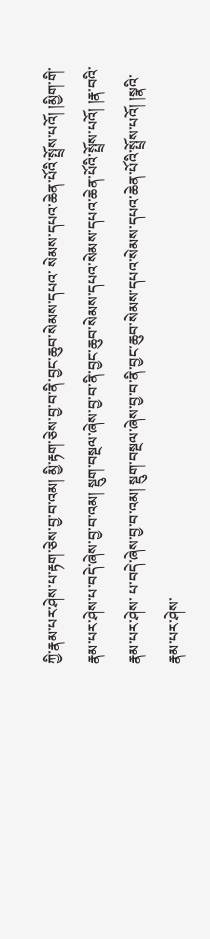ཀྱི་རྣམ་པར་ཤེས་པ་རྟག་ཅེས་བྱ་བ་འམ། མྱི་རྟག་ཅེས་བྱ་བ་ནི་བྱང་ཆུབ་སེམས་དཔའ་ སེམས་དཔའ་ཆེན་པོའི་སྤྲོས་པའོ། །མྱིག་གི་རྣམ་པར་ཤེས་པ་བདེ་ཞེས་བྱ་བ་འམ། སྡུག་བསྔལ་ཞེས་བྱ་བ་ནི་བྱང་ཆུབ་སེམས་དཔའ་སེམས་དཔའ་ཆེན་པོའི་སྤྲོས་པའོ། །རྣ་བའི་རྣམ་པར་ཤེས་ པ་བདེ་ཞེས་བྱ་བ་འམ། སྡུག་བསྔལ་ཞེས་བྱ་བ་ནི་བྱང་ཆུབ་སེམས་དཔའ་སེམས་དཔའ་ཆེན་པོའི་སྤྲོས་པའོ། །སྣའི་རྣམ་པར་ཤེས་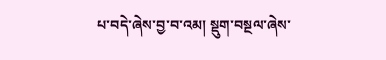པ་བདེ་ཞེས་བྱ་བ་འམ། སྡུག་བསྔལ་ཞེས་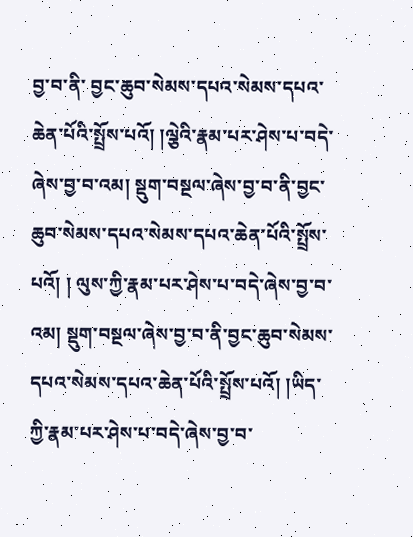བྱ་བ་ནི་ བྱང་ཆུབ་སེམས་དཔའ་སེམས་དཔའ་ཆེན་པོའི་སྤྲོས་པའོ། །ལྕེའི་རྣམ་པར་ཤེས་པ་བདེ་ཞེས་བྱ་བ་འམ། སྡུག་བསྔལ་ཞེས་བྱ་བ་ནི་བྱང་ཆུབ་སེམས་དཔའ་སེམས་དཔའ་ཆེན་པོའི་སྤྲོས་པའོ། ། ལུས་ཀྱི་རྣམ་པར་ཤེས་པ་བདེ་ཞེས་བྱ་བ་འམ། སྡུག་བསྔལ་ཞེས་བྱ་བ་ནི་བྱང་ཆུབ་སེམས་དཔའ་སེམས་དཔའ་ཆེན་པོའི་སྤྲོས་པའོ། །ཡིད་ཀྱི་རྣམ་པར་ཤེས་པ་བདེ་ཞེས་བྱ་བ་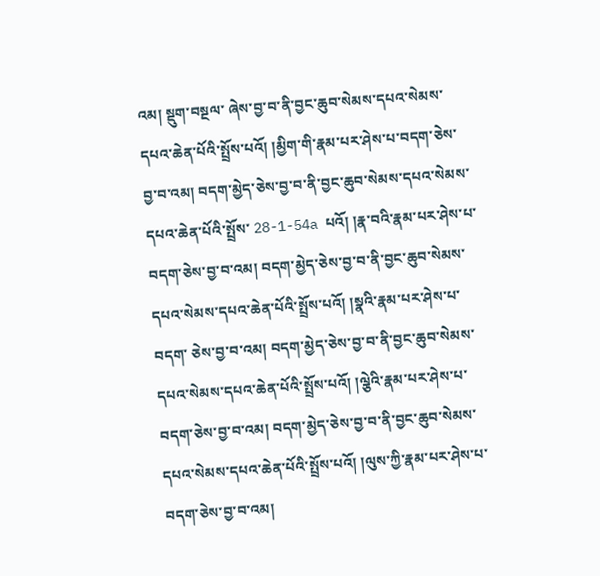འམ། སྡུག་བསྔལ་ ཞེས་བྱ་བ་ནི་བྱང་ཆུབ་སེམས་དཔའ་སེམས་དཔའ་ཆེན་པོའི་སྤྲོས་པའོ། །མྱིག་གི་རྣམ་པར་ཤེས་པ་བདག་ཅེས་བྱ་བ་འམ། བདག་མྱེད་ཅེས་བྱ་བ་ནི་བྱང་ཆུབ་སེམས་དཔའ་སེམས་དཔའ་ཆེན་པོའི་སྤྲོས་ 28-1-54a པའོ། །རྣ་བའི་རྣམ་པར་ཤེས་པ་བདག་ཅེས་བྱ་བ་འམ། བདག་མྱེད་ཅེས་བྱ་བ་ནི་བྱང་ཆུབ་སེམས་དཔའ་སེམས་དཔའ་ཆེན་པོའི་སྤྲོས་པའོ། །སྣའི་རྣམ་པར་ཤེས་པ་བདག་ ཅེས་བྱ་བ་འམ། བདག་མྱེད་ཅེས་བྱ་བ་ནི་བྱང་ཆུབ་སེམས་དཔའ་སེམས་དཔའ་ཆེན་པོའི་སྤྲོས་པའོ། །ལྕེའི་རྣམ་པར་ཤེས་པ་བདག་ཅེས་བྱ་བ་འམ། བདག་མྱེད་ཅེས་བྱ་བ་ནི་བྱང་ཆུབ་སེམས་ དཔའ་སེམས་དཔའ་ཆེན་པོའི་སྤྲོས་པའོ། །ལུས་ཀྱི་རྣམ་པར་ཤེས་པ་བདག་ཅེས་བྱ་བ་འམ།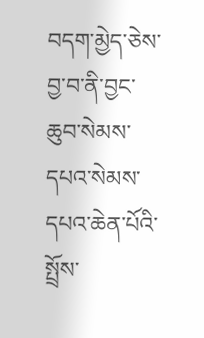བདག་མྱེད་ཅེས་བྱ་བ་ནི་བྱང་ཆུབ་སེམས་དཔའ་སེམས་དཔའ་ཆེན་པོའི་སྤྲོས་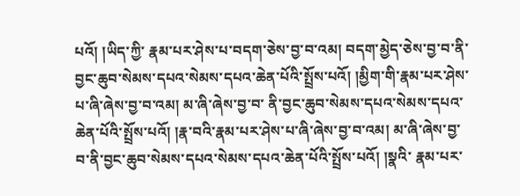པའོ། །ཡིད་ཀྱི་ རྣམ་པར་ཤེས་པ་བདག་ཅེས་བྱ་བ་འམ། བདག་མྱེད་ཅེས་བྱ་བ་ནི་བྱང་ཆུབ་སེམས་དཔའ་སེམས་དཔའ་ཆེན་པོའི་སྤྲོས་པའོ། །མྱིག་གི་རྣམ་པར་ཤེས་པ་ཞི་ཞེས་བྱ་བ་འམ། མ་ཞི་ཞེས་བྱ་བ་ ནི་བྱང་ཆུབ་སེམས་དཔའ་སེམས་དཔའ་ཆེན་པོའི་སྤྲོས་པའོ། །རྣ་བའི་རྣམ་པར་ཤེས་པ་ཞི་ཞེས་བྱ་བ་འམ། མ་ཞི་ཞེས་བྱ་བ་ནི་བྱང་ཆུབ་སེམས་དཔའ་སེམས་དཔའ་ཆེན་པོའི་སྤྲོས་པའོ། །སྣའི་ རྣམ་པར་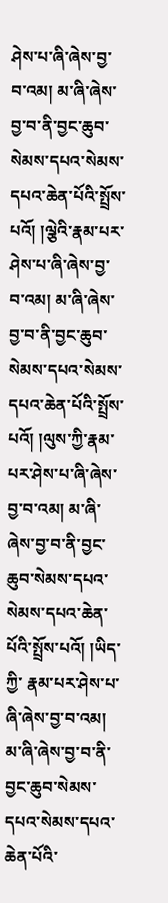ཤེས་པ་ཞི་ཞེས་བྱ་བ་འམ། མ་ཞི་ཞེས་བྱ་བ་ནི་བྱང་ཆུབ་སེམས་དཔའ་སེམས་དཔའ་ཆེན་པོའི་སྤྲོས་པའོ། །ལྕེའི་རྣམ་པར་ཤེས་པ་ཞི་ཞེས་བྱ་བ་འམ། མ་ཞི་ཞེས་བྱ་བ་ནི་བྱང་ཆུབ་ སེམས་དཔའ་སེམས་དཔའ་ཆེན་པོའི་སྤྲོས་པའོ། །ལུས་ཀྱི་རྣམ་པར་ཤེས་པ་ཞི་ཞེས་བྱ་བ་འམ། མ་ཞི་ཞེས་བྱ་བ་ནི་བྱང་ཆུབ་སེམས་དཔའ་སེམས་དཔའ་ཆེན་པོའི་སྤྲོས་པའོ། །ཡིད་ཀྱི་ རྣམ་པར་ཤེས་པ་ཞི་ཞེས་བྱ་བ་འམ། མ་ཞི་ཞེས་བྱ་བ་ནི་བྱང་ཆུབ་སེམས་དཔའ་སེམས་དཔའ་ཆེན་པོའི་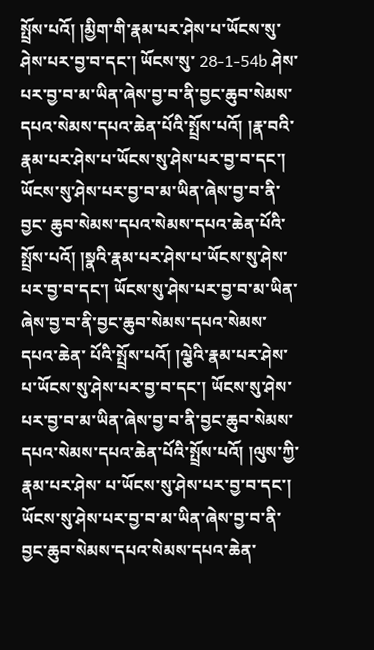སྤྲོས་པའོ། །མྱིག་གི་རྣམ་པར་ཤེས་པ་ཡོངས་སུ་ཤེས་པར་བྱ་བ་དང་། ཡོངས་སུ་ 28-1-54b ཤེས་པར་བྱ་བ་མ་ཡིན་ཞེས་བྱ་བ་ནི་བྱང་ཆུབ་སེམས་དཔའ་སེམས་དཔའ་ཆེན་པོའི་སྤྲོས་པའོ། །རྣ་བའི་རྣམ་པར་ཤེས་པ་ཡོངས་སུ་ཤེས་པར་བྱ་བ་དང་། ཡོངས་སུ་ཤེས་པར་བྱ་བ་མ་ཡིན་ཞེས་བྱ་བ་ནི་བྱང་ ཆུབ་སེམས་དཔའ་སེམས་དཔའ་ཆེན་པོའི་སྤྲོས་པའོ། །སྣའི་རྣམ་པར་ཤེས་པ་ཡོངས་སུ་ཤེས་པར་བྱ་བ་དང་། ཡོངས་སུ་ཤེས་པར་བྱ་བ་མ་ཡིན་ཞེས་བྱ་བ་ནི་བྱང་ཆུབ་སེམས་དཔའ་སེམས་དཔའ་ཆེན་ པོའི་སྤྲོས་པའོ། །ལྕེའི་རྣམ་པར་ཤེས་པ་ཡོངས་སུ་ཤེས་པར་བྱ་བ་དང་། ཡོངས་སུ་ཤེས་པར་བྱ་བ་མ་ཡིན་ཞེས་བྱ་བ་ནི་བྱང་ཆུབ་སེམས་དཔའ་སེམས་དཔའ་ཆེན་པོའི་སྤྲོས་པའོ། །ལུས་ཀྱི་རྣམ་པར་ཤེས་ པ་ཡོངས་སུ་ཤེས་པར་བྱ་བ་དང་། ཡོངས་སུ་ཤེས་པར་བྱ་བ་མ་ཡིན་ཞེས་བྱ་བ་ནི་བྱང་ཆུབ་སེམས་དཔའ་སེམས་དཔའ་ཆེན་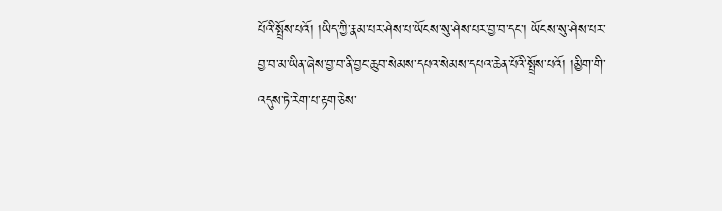པོའི་སྤྲོས་པའོ། །ཡིད་ཀྱི་རྣམ་པར་ཤེས་པ་ཡོངས་སུ་ཤེས་པར་བྱ་བ་དང་། ཡོངས་སུ་ཤེས་པར་བྱ་བ་མ་ཡིན་ཞེས་བྱ་བ་ནི་བྱང་ཆུབ་སེམས་དཔའ་སེམས་དཔའ་ཆེན་པོའི་སྤྲོས་པའོ། །མྱིག་གི་འདུས་ཏེ་རེག་པ་རྟག་ཅེས་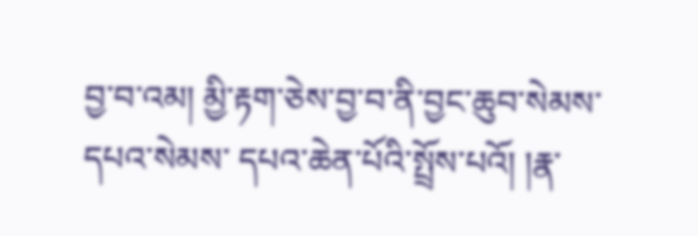བྱ་བ་འམ། མྱི་རྟག་ཅེས་བྱ་བ་ནི་བྱང་ཆུབ་སེམས་དཔའ་སེམས་ དཔའ་ཆེན་པོའི་སྤྲོས་པའོ། །རྣ་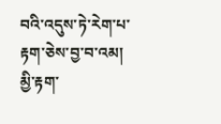བའི་འདུས་ཏེ་རེག་པ་རྟག་ཅེས་བྱ་བ་འམ། མྱི་རྟག་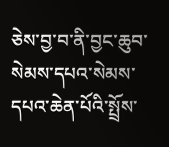ཅེས་བྱ་བ་ནི་བྱང་ཆུབ་སེམས་དཔའ་སེམས་དཔའ་ཆེན་པོའི་སྤྲོས་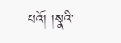པའོ། །སྣའི་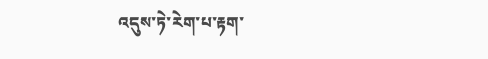འདུས་ཏེ་རེག་པ་རྟག་